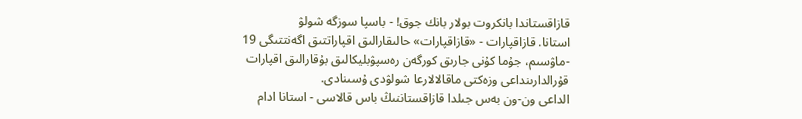قازاقستاندا بانكروت بولار بانك جوق! - باسپا سوزگە شولۋ
استانا. قازاقپارات - «قازاقپارات» حالىقارالىق اقپاراتتىق اگەنتتىگى 19 -ماۋسىم، جۇما كۇنى جارىق كورگەن رەسپۋبليكالىق بۇقارالىق اقپارات قۇرالدارىنداعى وزەكتى ماقالالارعا شولۋدى ۇسىنادى.
الداعى ون-ون بەس جىلدا قازاقستاننىڭ باس قالاسى - استانا ادام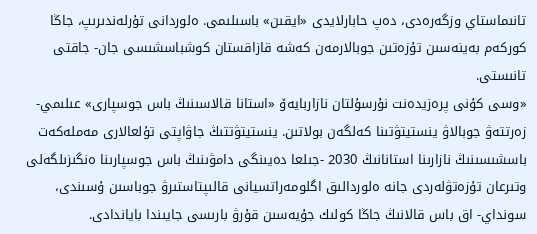تانىماستاي وزگەرەدى، دەپ حابارلايدى «ايقىن» باسىلىمى. ەلوردانى تۇرلەندىرىپ، جاڭا كوركەم بەينەسىن تۇزەتىن جوبالارمەن كەشە قازاقستان كوشباسشىسى جان- جاقتى تانىستى.
«وسى كۇنى پرەزيدەنت نۇرسۇلتان نازاربايەۆ «استانا قالاسىنىڭ باس جوسپارى» عىلىمي- زەرتتەۋ جوبالاۋ ينستيتۋتىنا كەلگەن بولاتىن. ينستيتۋتتىڭ جاۋاپتى تۇلعالارى مەملەكەت باسشىسىنىڭ نازارىنا استانانىڭ 2030 -جىلعا دەيىنگى دامۋىنىڭ باس جوسپارىنا ەنگىزىلگەلى وتىرعان تۇزەتۋلەردى جانە ەلوردالىق اگلومەراتسيانى قالىپتاستىرۋ جوباسىن ۇسىندى، سونداي- اق باس قالانىڭ جاڭا كولىك جۇيەسىن قۇرۋ بارىسى جايىندا باياندادى.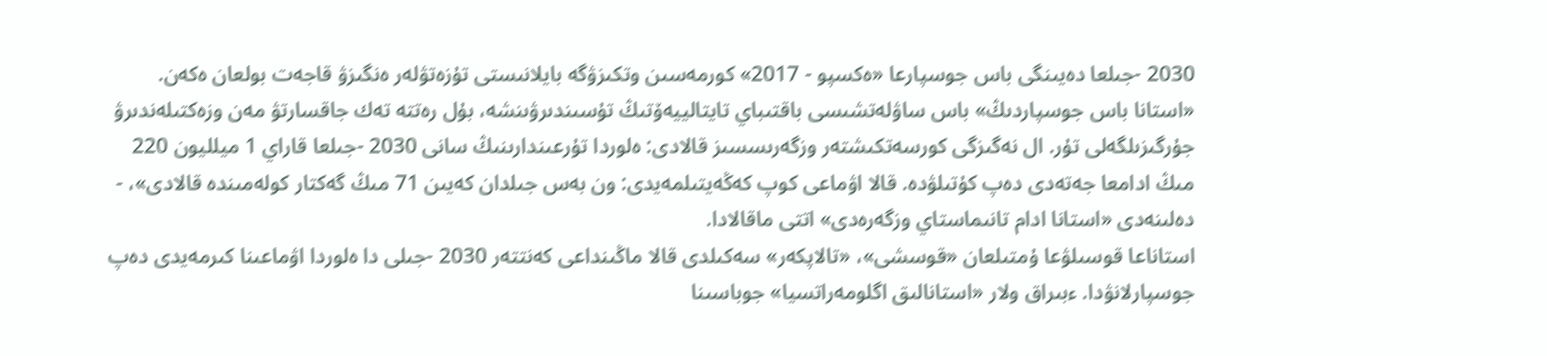2030 -جىلعا دەيىنگى باس جوسپارعا «ەكسپو - 2017» كورمەسىن وتكىزۋگە بايلانىستى تۇزەتۋلەر ەنگىزۋ قاجەت بولعان ەكەن. «استانا باس جوسپاردىڭ» باس ساۋلەتشىسى باقتىباي تايتالييەۆتىڭ تۇسىندىرۋىنشە، بۇل رەتتە تەك جاقسارتۋ مەن وزەكتىلەندىرۋ جۇرگىزىلگەلى تۇر. ال نەگىزگى كورسەتكىشتەر وزگەرىسسىز قالادى: ەلوردا تۇرعىندارىنىڭ سانى 2030 -جىلعا قاراي 1 ميلليون 220 مىڭ ادامعا جەتەدى دەپ كۇتىلۋدە. قالا اۋماعى كوپ كەڭەيتىلمەيدى: ون بەس جىلدان كەيىن 71 مىڭ گەكتار كولەمىندە قالادى»، - دەلىنەدى «استانا ادام تانىماستاي وزگەرەدى» اتتى ماقالادا.
استاناعا قوسىلۋعا ۇمتىلعان «قوسشى»، «تالاپكەر» سەكىلدى قالا ماڭىنداعى كەنتتەر 2030 -جىلى دا ەلوردا اۋماعىنا كىرمەيدى دەپ جوسپارلانۋدا. ءبىراق ولار «استانالىق اگلومەراتسيا» جوباسىنا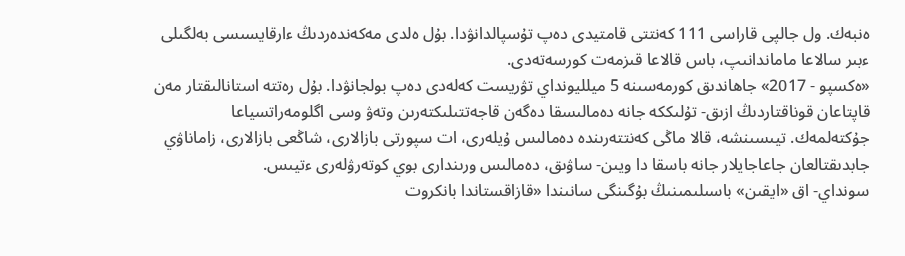ەنبەك. ول جالپى قاراسى 111 كەنتتى قامتيدى دەپ تۇسپالدانۋدا. بۇل ەلدى مەكەندەردىڭ ءارقايسىسى بەلگىلى ءبىر سالاعا ماماندانىپ، باس قالاعا قىزمەت كورسەتەدى.
«ەكسپو - 2017» جاھاندىق كورمەسىنە 5 ميلليونداي تۋريست كەلەدى دەپ بولجانۋدا. بۇل رەتتە استانالىقتار مەن قاپتاعان قوناقتاردىڭ ازىق- تۇلىككە جانە دەمالىسقا دەگەن قاجەتتىلىكتەرىن وتەۋ وسى اگلومەراتسياعا جۇكتەلمەك. تيىسىنشە، قالا ماڭى كەنتتەرىندە دەمالىس ۇيلەرى، ات سپورتى بازالارى، شاڭعى بازالارى، زاماناۋي جابدىقتالعان جاعاجايلار جانە باسقا دا ويىن- ساۋىق، دەمالىس ورىندارى بوي كوتەرۋلەرى ءتيىس.
سونداي- اق «ايقىن» باسىلىمىنىڭ بۇگىنگى سانىندا «قازاقستاندا بانكروت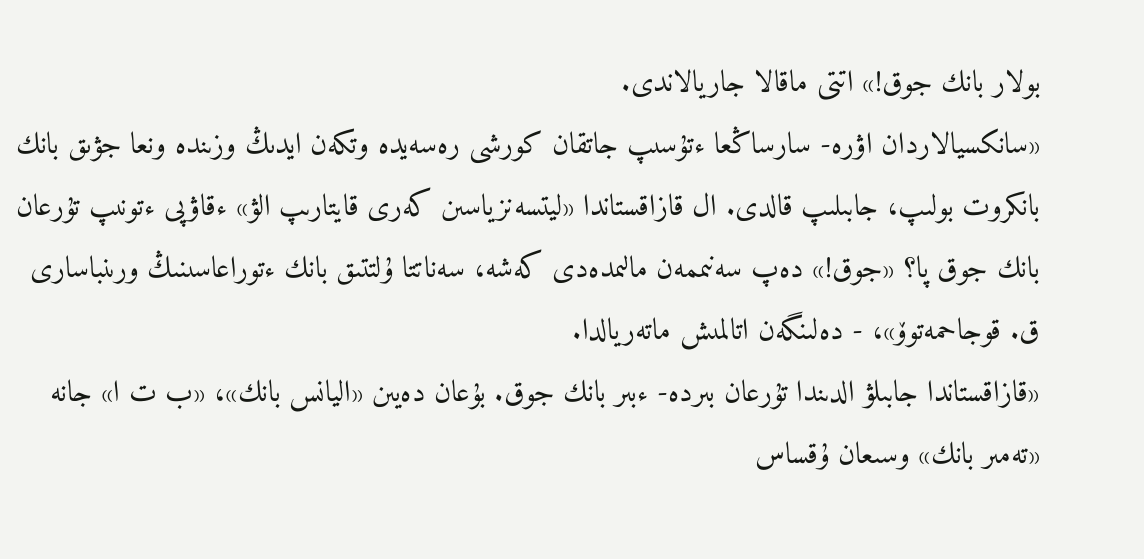بولار بانك جوق!» اتتى ماقالا جاريالاندى.
«سانكسيالاردان اۋرە- سارساڭعا ءتۇسىپ جاتقان كورشى رەسەيدە وتكەن ايدىڭ وزىندە ونعا جۋىق بانك بانكروت بولىپ، جابىلىپ قالدى. ال قازاقستاندا «ليتسەنزياسىن كەرى قايتارىپ الۋ» ءقاۋپى ءتونىپ تۇرعان بانك جوق پا؟ «جوق!» دەپ سەنىممەن مالىمدەدى كەشە، سەناتتا ۇلتتىق بانك ءتوراعاسىنىڭ ورىنباسارى ق. قوجاحمەتوۆ»، - دەلىنگەن اتالمىش ماتەريالدا.
«قازاقستاندا جابىلۋ الدىندا تۇرعان بىردە- ءبىر بانك جوق. بۇعان دەيىن «اليانس بانك»، «ب ت ا» جانە «تەمىر بانك» وسىعان ۇقساس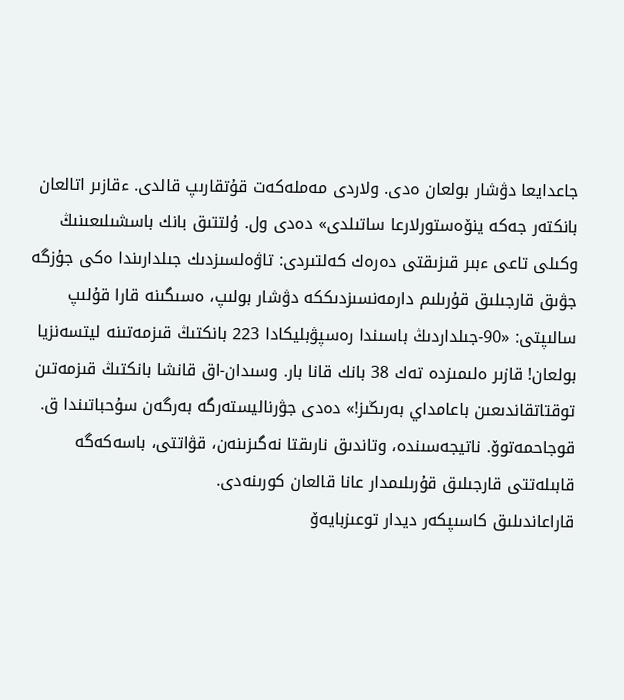جاعدايعا دۋشار بولعان ەدى. ولاردى مەملەكەت قۇتقارىپ قالدى. ءقازىر اتالعان بانكتەر جەكە ينۆەستورلارعا ساتىلدى» دەدى ول. ۇلتتىق بانك باسشىلىعىنىڭ وكىلى تاعى ءبىر قىزىقتى دەرەك كەلتىردى: تاۋەلسىزدىك جىلدارىندا ەكى جۇزگە جۋىق قارجىلىق قۇرىلىم دارمەنسىزدىككە دۋشار بولىپ، ەسىگىنە قارا قۇلىپ سالىپتى: «90-جىلداردىڭ باسىندا رەسپۋبليكادا 223 بانكتىڭ قىزمەتىنە ليتسەنزيا بولعان! قازىر ەلىمىزدە تەك 38 بانك قانا بار. وسىدان-اق قانشا بانكتىڭ قىزمەتىن توقتاتقاندىعىن باعامداي بەرىڭىز!» دەدى جۋرناليستەرگە بەرگەن سۇحباتىندا ق. قوجاحمەتوۆ. ناتيجەسىندە، وتاندىق نارىقتا نەگىزىنەن، قۋاتتى، باسەكەگە قابىلەتتى قارجىلىق قۇرىلىمدار عانا قالعان كورىنەدى.
قاراعاندىلىق كاسىپكەر ديدار توعىزبايەۆ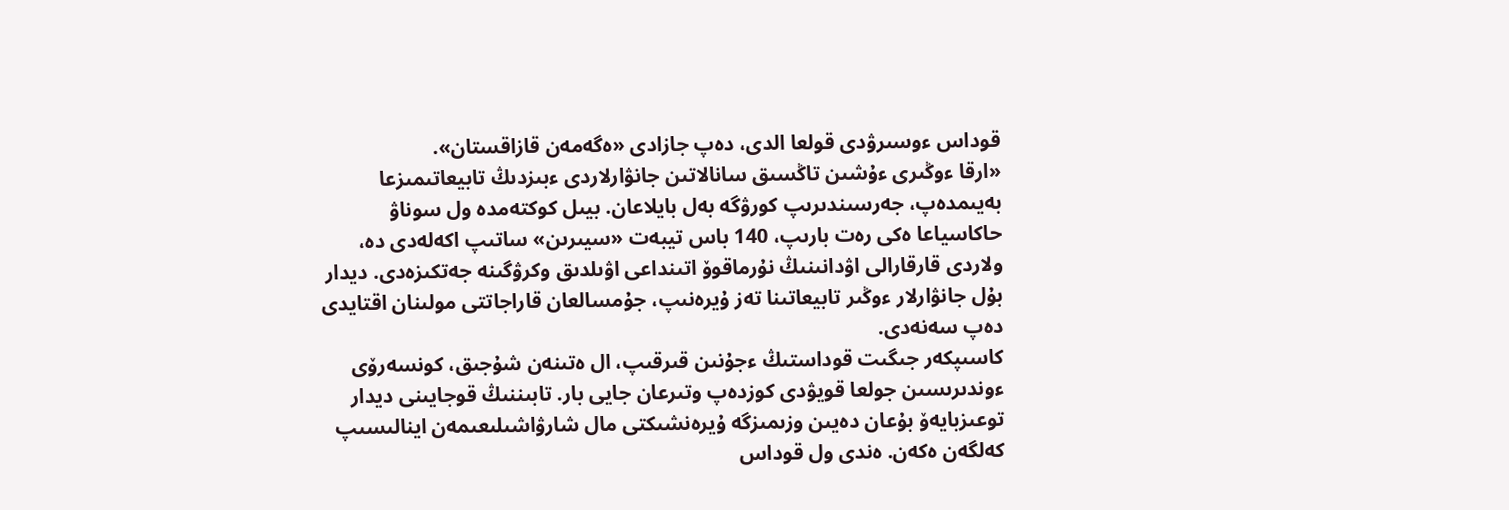قوداس ءوسىرۋدى قولعا الدى، دەپ جازادى «ەگەمەن قازاقستان».
«ارقا ءوڭىرى ءۇشىن تاڭسىق سانالاتىن جانۋارلاردى ءبىزدىڭ تابيعاتىمىزعا بەيىمدەپ، جەرسىندىرىپ كورۋگە بەل بايلاعان. بيىل كوكتەمدە ول سوناۋ حاكاسياعا ەكى رەت بارىپ، 140 باس تيبەت «سيىرىن» ساتىپ اكەلەدى دە، ولاردى قارقارالى اۋدانىنىڭ نۇرماقوۆ اتىنداعى اۋىلدىق وكرۋگىنە جەتكىزەدى. ديدار بۇل جانۋارلار ءوڭىر تابيعاتىنا تەز ۇيرەنىپ، جۇمسالعان قاراجاتتى مولىنان اقتايدى دەپ سەنەدى.
كاسىپكەر جىگىت قوداستىڭ ءجۇنىن قىرقىپ، ال ەتىنەن شۇجىق، كونسەرۆى ءوندىرىسىن جولعا قويۋدى كوزدەپ وتىرعان جايى بار. تابىننىڭ قوجايىنى ديدار توعىزبايەۆ بۇعان دەيىن وزىمىزگە ۇيرەنشىكتى مال شارۋاشىلىعىمەن اينالىسىپ كەلگەن ەكەن. ەندى ول قوداس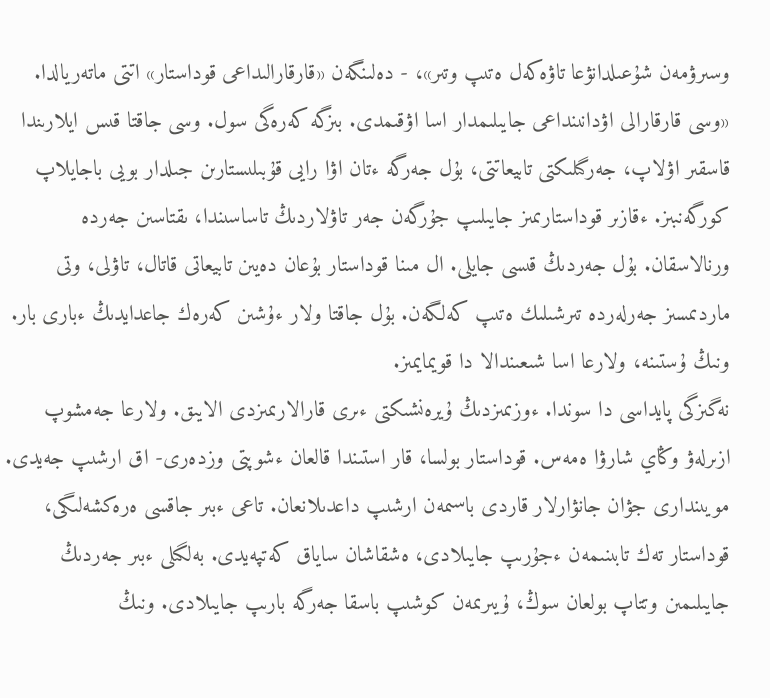وسىرۋمەن شۇعىلدانۋعا تاۋەكەل ەتىپ وتىر»، - دەلىنگەن «قارقارالىداعى قوداستار» اتتى ماتەريالدا.
«وسى قارقارالى اۋدانىنداعى جايىلىمدار اسا اۋقىمدى. بىزگە كەرەگى سول. وسى جاقتا قىس ايلارىندا قاسقىر اۋلاپ، جەرگىلىكتى تابيعاتتى، بۇل جەرگە ءتان اۋا رايى قۇبىلىستارىن جىلدار بويى باجايلاپ كورگەنبىز. ءقازىر قوداستارىمىز جايىلىپ جۇرگەن جەر تاۋلاردىڭ تاساسىندا، ىقتاسىن جەردە ورنالاسقان. بۇل جەردىڭ قىسى جايلى. ال مىنا قوداستار بۇعان دەيىن تابيعاتى قاتال، تاۋلى، وتى ماردىمسىز جەرلەردە تىرشىلىك ەتىپ كەلگەن. بۇل جاقتا ولار ءۇشىن كەرەك جاعدايدىڭ ءبارى بار. ونىڭ ۇستىنە، ولارعا اسا شىعىندالا دا قويمايمىز.
نەگىزگى پايداسى دا سوندا. ءوزىمىزدىڭ ۇيرەنشىكتى ءىرى قارالارىمىزدى الايىق. ولارعا جەمشوپ ازىرلەۋ وڭاي شارۋا ەمەس. قوداستار بولسا، قار استىندا قالعان ءشوپتى وزدەرى- اق ارشىپ جەيدى. مويىندارى جۋان جانۋارلار قاردى باسىمەن ارشىپ داعدىلانعان. تاعى ءبىر جاقسى ەرەكشەلىگى، قوداستار تەك تابىنىمەن ءجۇرىپ جايىلادى، ەشقاشان ساياق كەتپەيدى. بەلگىلى ءبىر جەردىڭ جايىلىمىن وتتاپ بولعان سوڭ، ۇيىرىمەن كوشىپ باسقا جەرگە بارىپ جايىلادى. ونىڭ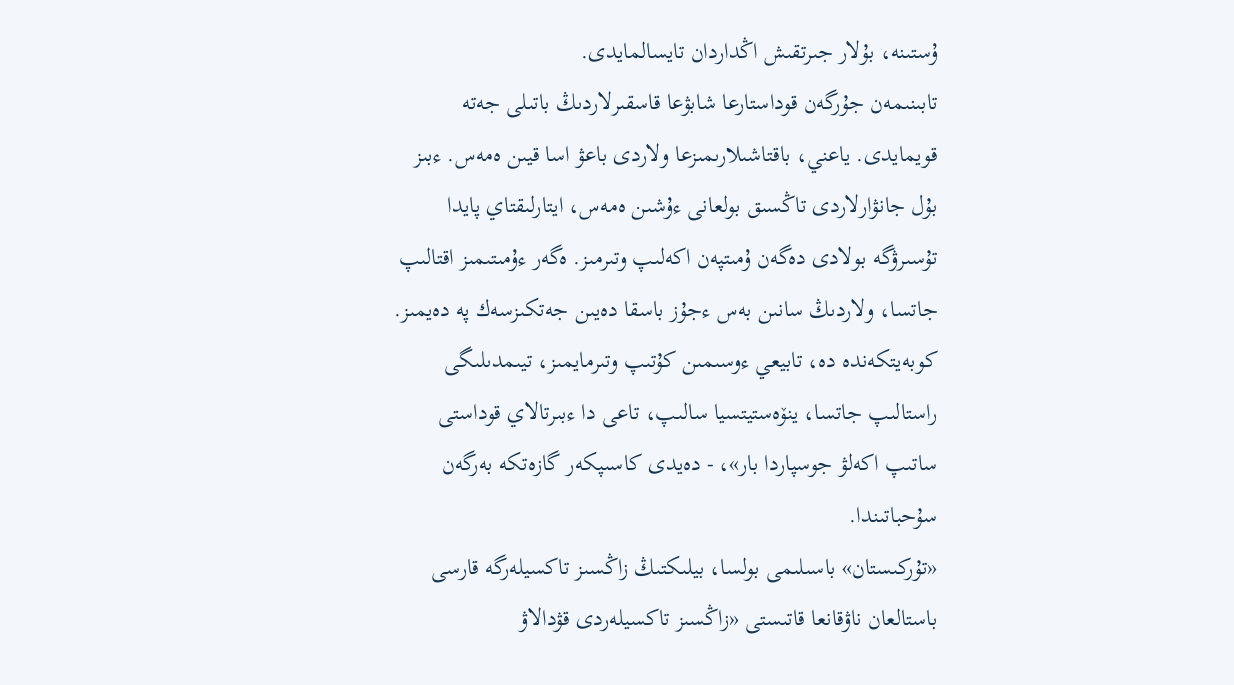ۇستىنە، بۇلار جىرتقىش اڭداردان تايسالمايدى.
تابىنىمەن جۇرگەن قوداستارعا شابۋعا قاسقىرلاردىڭ باتىلى جەتە قويمايدى. ياعني، باقتاشىلارىمىزعا ولاردى باعۋ اسا قيىن ەمەس. ءبىز بۇل جانۋارلاردى تاڭسىق بولعانى ءۇشىن ەمەس، ايتارلىقتاي پايدا تۇسىرۋگە بولادى دەگەن ۇمىتپەن اكەلىپ وتىرمىز. ەگەر ءۇمىتىمىز اقتالىپ جاتسا، ولاردىڭ سانىن بەس ءجۇز باسقا دەيىن جەتكىزسەك پە دەيمىز. كوبەيتكەندە دە، تابيعي ءوسىمىن كۇتىپ وتىرمايمىز، تيىمدىلىگى راستالىپ جاتسا، ينۆەستيتسيا سالىپ، تاعى دا ءبىرتالاي قوداستى ساتىپ اكەلۋ جوسپاردا بار»، - دەيدى كاسىپكەر گازەتكە بەرگەن سۇحباتىندا.
«تۇركىستان» باسىلىمى بولسا، بيلىكتىڭ زاڭسىز تاكسيلەرگە قارسى باستالعان ناۋقانعا قاتىستى «زاڭسىز تاكسيلەردى قۋدالاۋ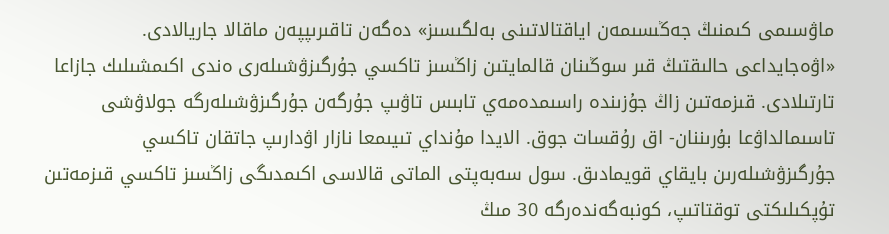ماۋسىمى كىمنىڭ جەڭىسىمەن اياقتالاتىنى بەلگىسىز» دەگەن تاقىرىپپەن ماقالا جاريالادى.
«اۋەجايداعى حالىقتىڭ قىر سوڭىنان قالمايتىن زاڭسىز تاكسي جۇرگىزۋشىلەرى ەندى اكىمشىلىك جازاعا تارتىلادى. قىزمەتىن زاڭ جۇزىندە راسىمدەمەي تابىس تاۋىپ جۇرگەن جۇرگىزۋشىلەرگە جولاۋشى تاسىمالداۋعا بۇرىننان- اق رۇقسات جوق. الايدا مۇنداي تىيىمعا نازار اۋدارىپ جاتقان تاكسي جۇرگىزۋشىلەرىن بايقاي قويمادىق. سول سەبەپتى الماتى قالاسى اكىمدىگى زاڭسىز تاكسي قىزمەتىن تۇپكىلىكتى توقتاتىپ، كونبەگەندەرگە 30 مىڭ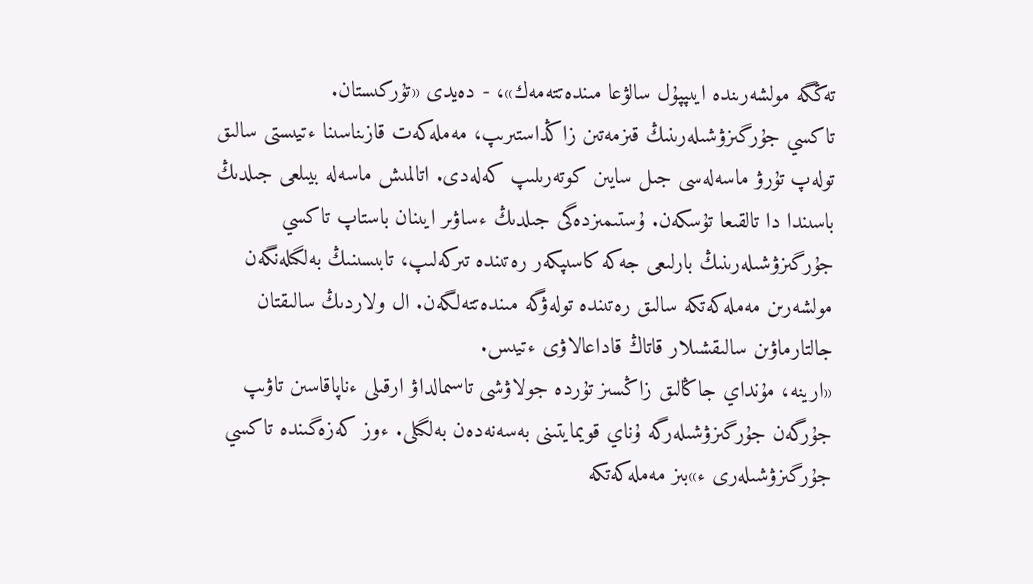تەڭگە مولشەرىندە ايىپپۇل سالۋعا مىندەتتەمەك»، - دەيدى «تۇركىستان.
تاكسي جۇرگىزۋشىلەرىنىڭ قىزمەتىن زاڭداستىرىپ، مەملەكەت قازىناسىنا ءتيىستى سالىق تولەپ تۇرۋ ماسەلەسى جىل سايىن كوتەرىلىپ كەلەدى. اتالمىش ماسەلە بيىلعى جىلدىڭ باسىندا دا تالقىعا تۇسكەن. ۇستىمىزدەگى جىلدىڭ ءساۋىر ايىنان باستاپ تاكسي جۇرگىزۋشىلەرىنىڭ بارلىعى جەكە كاسىپكەر رەتىندە تىركەلىپ، تابىسىنىڭ بەلگىلەنگەن مولشەرىن مەملەكەتكە سالىق رەتىندە تولەۋگە مىندەتتەلگەن. ال ولاردىڭ سالىقتان جالتارماۋىن سالىقشىلار قاتاڭ قاداعالاۋى ءتيىس.
«ارينە، مۇنداي جاڭالىق زاڭسىز تۇردە جولاۋشى تاسىمالداۋ ارقىلى ءناپاقاسىن تاۋىپ جۇرگەن جۇرگىزۋشىلەرگە ۇناي قويمايتىنى بەسەنەدەن بەلگىلى. ءوز كەزەگىندە تاكسي جۇرگىزۋشىلەرى ء»بىز مەملەكەتكە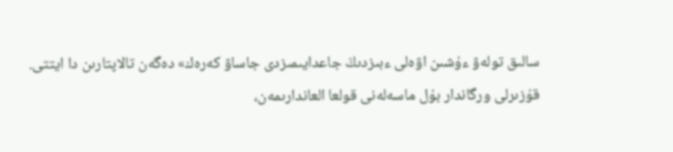سالىق تولەۋ ءۇشىن اۋەلى ءبىزدىڭ جاعدايىمىزدى جاساۋ كەرەك» دەگەن تالاپتارىن دا ايتتى. قۇزىرلى ورگاندار بۇل ماسەلەنى قولعا العاندارىمەن،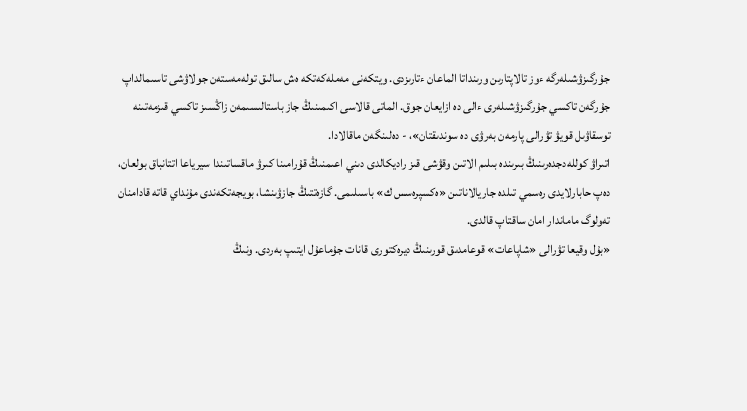جۇرگىزۋشىلەرگە ءوز تالاپتارىن ورىنداتا الماعان ءتارىزدى. ويتكەنى مەملەكەتكە ەش سالىق تولەمەستەن جولاۋشى تاسىمالداپ جۇرگەن تاكسي جۇرگىزۋشىلەرى ءالى دە ازايعان جوق. الماتى قالاسى اكىمىنىڭ جاز باستالىسىمەن زاڭسىز تاكسي قىزمەتىنە توسقاۋىل قويۋ تۋرالى پارمەن بەرۋى دە سوندىقتان»، - دەلىنگەن ماقالادا.
اتىراۋ كوللەدجدەرىنىڭ بىرىندە بىلىم الاتىن وقۋشى قىز راديكالدى دىني اعىمنىڭ قۇرامىنا كىرۋ ماقساتىندا سيرياعا اتتانباق بولعان، دەپ حابارلايدى رەسمي تىلدە جاريالاناتىن «ەكسپرەسس ك» باسىلىمى. گازەتتىڭ جازۋىنشا، بويجەتكەندى مۇنداي قاتە قادامنان تەولوگ ماماندار امان ساقتاپ قالدى.
«بۇل وقيعا تۋرالى «شاپاعات» قوعامدىق قورىنىڭ ديرەكتورى قانات جۇماعۇل ايتىپ بەردى. ونىڭ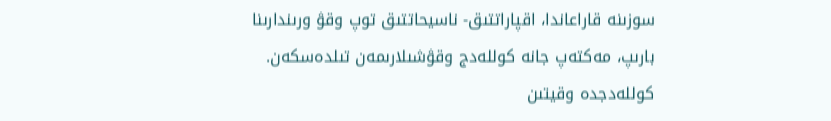سوزىنە قاراعاندا، اقپاراتتىق- ناسيحاتتىق توپ وقۋ ورىندارىنا بارىپ، مەكتەپ جانە كوللەدج وقۋشىلارىمەن تىلدەسكەن. كوللەدجدە وقيتىن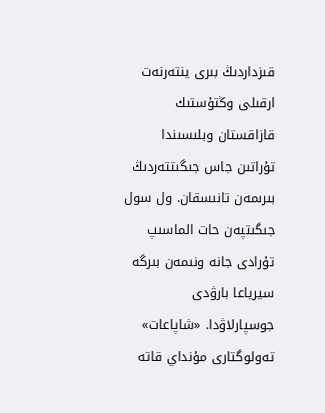قىزداردىڭ بىرى ينتەرنەت ارقىلى وڭتۇستىك قازاقستان وبلىسىندا تۇراتىن جاس جىگىتتەردىڭ بىرىمەن تانىسقان. ول سول جىگىتپەن حات الماسىپ تۇرادى جانە ونىمەن بىرگە سيرياعا بارۋدى جوسپارلاۋدا. «شاپاعات» تەولوگتارى مۇنداي قاتە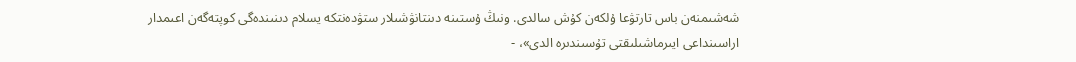شەشىمنەن باس تارتۋعا ۇلكەن كۇش سالدى. ونىڭ ۇستىنە دىنتانۋشىلار ستۋدەنتكە يسلام دىنىندەگى كوپتەگەن اعىمدار اراسىنداعى ايىرماشىلىقتى تۇسىندىرە الدى»، -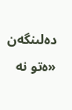دەلىنگەن «ەتو نە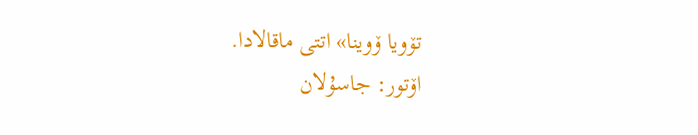تۆويا ۆوينا» اتتى ماقالادا.
اۆتور: جاسۇلان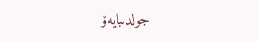جولدىبايەۆ